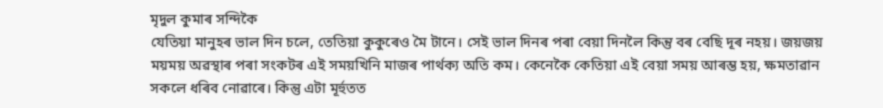মৃদুল কুমাৰ সন্দিকৈ
যেতিয়া মানুহৰ ভাল দিন চলে, তেতিয়া কুকুৰেও মৈ টানে। সেই ভাল দিনৰ পৰা বেয়া দিনলৈ কিন্তু বৰ বেছি দূৰ নহয়। জয়জয় ময়ময় অৱস্থাৰ পৰা সংকটৰ এই সময়খিনি মাজৰ পাৰ্থক্য অতি কম। কেনেকৈ কেতিয়া এই বেয়া সময় আৰম্ভ হয়, ক্ষমতাৱান সকলে ধৰিব নোৱাৰে। কিন্তু এটা মূৰ্হুতত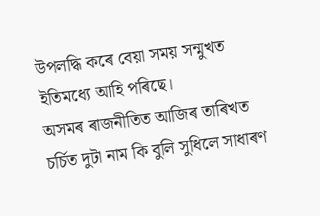উপলদ্ধি কৰে বেয়া সময় সন্মুখত ইতিমধ্যে আহি পৰিছে।
অসমৰ ৰাজনীতিত আজিৰ তাৰিখত চৰ্চিত দুটা নাম কি বুলি সুধিলে সাধাৰণ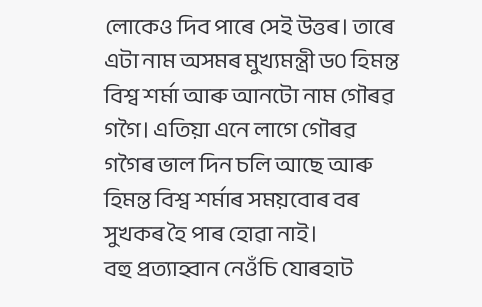লোকেও দিব পাৰে সেই উত্তৰ। তাৰে এটা নাম অসমৰ মুখ্যমন্ত্ৰী ড০ হিমন্ত বিশ্ব শৰ্মা আৰু আনটো নাম গৌৰৱ গগৈ। এতিয়া এনে লাগে গৌৰৱ গগৈৰ ভাল দিন চলি আছে আৰু হিমন্ত বিশ্ব শৰ্মাৰ সময়বোৰ বৰ সুখকৰ হৈ পাৰ হোৱা নাই।
বহু প্ৰত্যাহ্বান নেওঁচি যোৰহাট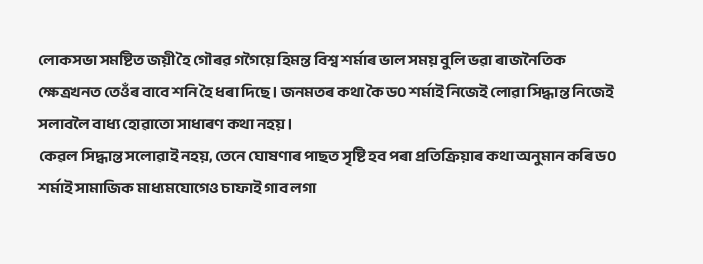লোকসভা সমষ্টিত জয়ী হৈ গৌৰৱ গগৈয়ে হিমন্ত বিশ্ব শৰ্মাৰ ভাল সময় বুলি ভৱা ৰাজনৈতিক ক্ষেত্ৰখনত তেওঁৰ বাবে শনি হৈ ধৰা দিছে। জনমতৰ কথা কৈ ড০ শৰ্মাই নিজেই লোৱা সিদ্ধান্ত নিজেই সলাবলৈ বাধ্য হোৱাতো সাধাৰণ কথা নহয়।
কেৱল সিদ্ধান্ত সলোৱাই নহয়, তেনে ঘোষণাৰ পাছত সৃষ্টি হব পৰা প্ৰতিক্ৰিয়াৰ কথা অনুমান কৰি ড০ শৰ্মাই সামাজিক মাধ্যমযোগেও চাফাই গাব লগা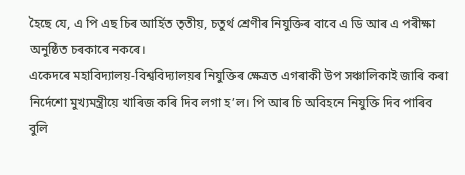হৈছে যে, এ পি এছ চিৰ আৰ্হিত তৃতীয়, চতুৰ্থ শ্ৰেণীৰ নিযুক্তিৰ বাবে এ ডি আৰ এ পৰীক্ষা অনুষ্ঠিত চৰকাৰে নকৰে।
একেদৰে মহাবিদ্যালয়-বিশ্ববিদ্যালয়ৰ নিযুক্তিৰ ক্ষেত্ৰত এগৰাকী উপ সঞ্চালিকাই জাৰি কৰা নিৰ্দেশো মুখ্যমন্ত্ৰীয়ে খাৰিজ কৰি দিব লগা হ’ল। পি আৰ চি অবিহনে নিযুক্তি দিব পাৰিব বুলি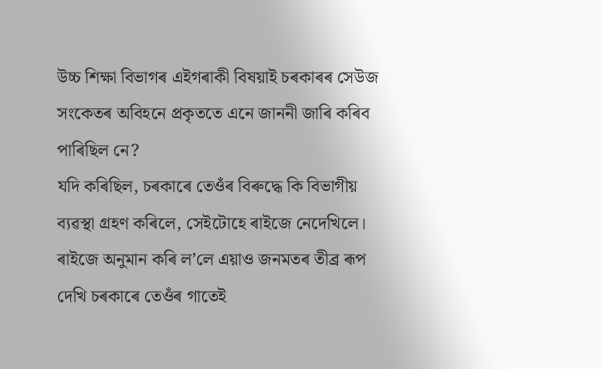উচ্চ শিক্ষা বিভাগৰ এইগৰাকী বিষয়াই চৰকাৰৰ সেউজ সংকেতৰ অবিহনে প্ৰকৃততে এনে জাননী জাৰি কৰিব পাৰিছিল নে?
যদি কৰিছিল, চৰকাৰে তেওঁৰ বিৰুদ্ধে কি বিভাগীয় ব্যৱস্থা গ্ৰহণ কৰিলে, সেইটোহে ৰাইজে নেদেখিলে। ৰাইজে অনুমান কৰি ল’লে এয়াও জনমতৰ তীব্ৰ ৰূপ দেখি চৰকাৰে তেওঁৰ গাতেই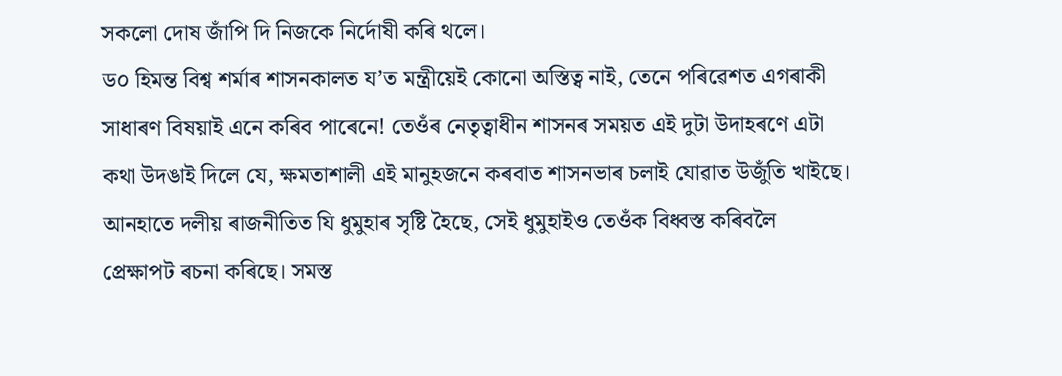সকলো দোষ জাঁপি দি নিজকে নিৰ্দোষী কৰি থলে।
ড০ হিমন্ত বিশ্ব শৰ্মাৰ শাসনকালত য’ত মন্ত্ৰীয়েই কোনো অস্তিত্ব নাই, তেনে পৰিৱেশত এগৰাকী সাধাৰণ বিষয়াই এনে কৰিব পাৰেনে! তেওঁৰ নেতৃত্বাধীন শাসনৰ সময়ত এই দুটা উদাহৰণে এটা কথা উদঙাই দিলে যে, ক্ষমতাশালী এই মানুহজনে কৰবাত শাসনভাৰ চলাই যোৱাত উজুঁতি খাইছে।
আনহাতে দলীয় ৰাজনীতিত যি ধুমুহাৰ সৃষ্টি হৈছে, সেই ধুমুহাইও তেওঁক বিধ্বস্ত কৰিবলৈ প্ৰেক্ষাপট ৰচনা কৰিছে। সমস্ত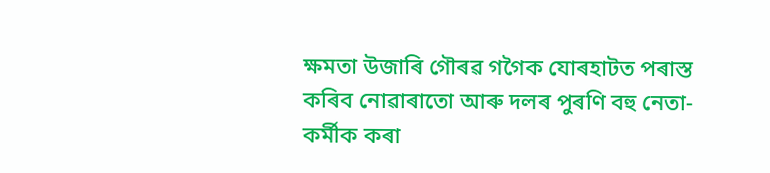ক্ষমতা উজাৰি গৌৰৱ গগৈক যোৰহাটত পৰাস্ত কৰিব নোৱাৰাতো আৰু দলৰ পুৰণি বহু নেতা-কৰ্মীক কৰা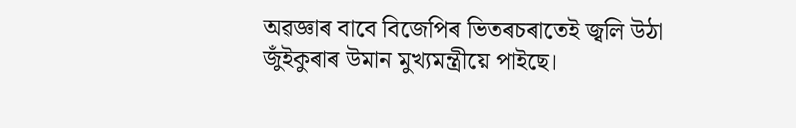অৱজ্ঞাৰ বাবে বিজেপিৰ ভিতৰচৰাতেই জ্বলি উঠা জুঁইকুৰাৰ উমান মুখ্যমন্ত্ৰীয়ে পাইছে।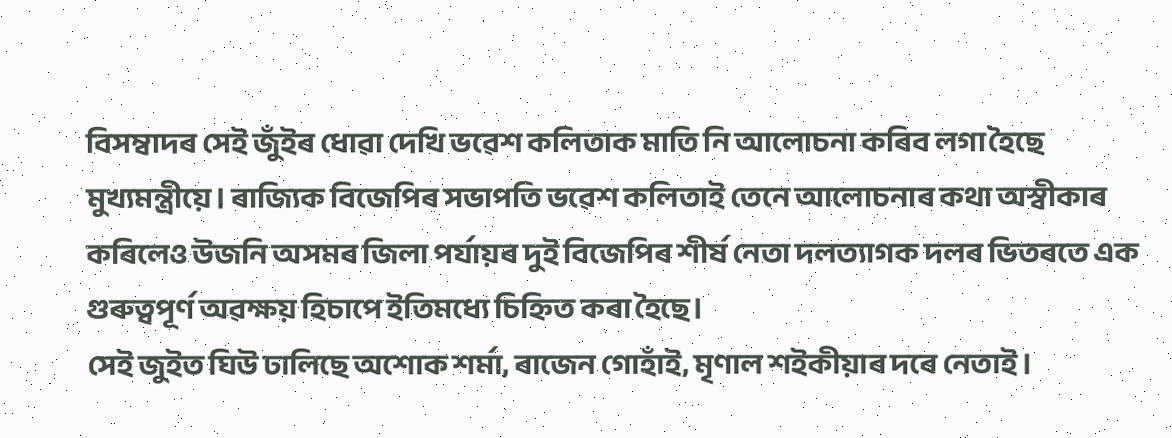বিসম্বাদৰ সেই জুঁইৰ ধোৱা দেখি ভৱেশ কলিতাক মাতি নি আলোচনা কৰিব লগা হৈছে মুখ্যমন্ত্ৰীয়ে। ৰাজ্যিক বিজেপিৰ সভাপতি ভৱেশ কলিতাই তেনে আলোচনাৰ কথা অস্বীকাৰ কৰিলেও উজনি অসমৰ জিলা পৰ্যায়ৰ দুই বিজেপিৰ শীৰ্ষ নেতা দলত্যাগক দলৰ ভিতৰতে এক গুৰুত্বপূৰ্ণ অৱক্ষয় হিচাপে ইতিমধ্যে চিহ্নিত কৰা হৈছে।
সেই জুইত ঘিউ ঢালিছে অশোক শৰ্মা, ৰাজেন গোহাঁই, মৃণাল শইকীয়াৰ দৰে নেতাই।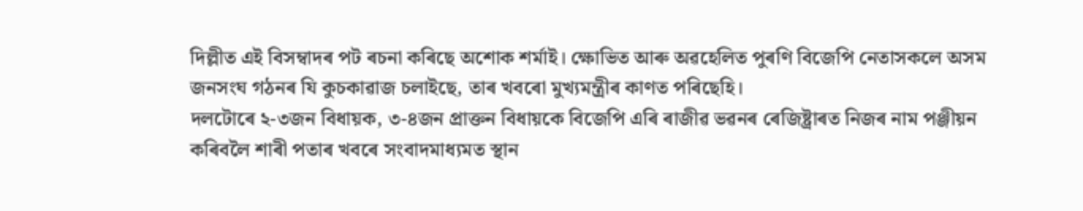দিল্লীত এই বিসম্বাদৰ পট ৰচনা কৰিছে অশোক শৰ্মাই। ক্ষোভিত আৰু অৱহেলিত পুৰণি বিজেপি নেতাসকলে অসম জনসংঘ গঠনৰ যি কুচকাৱাজ চলাইছে, তাৰ খবৰো মুখ্যমন্ত্ৰীৰ কাণত পৰিছেহি।
দলটোৰে ২-৩জন বিধায়ক, ৩-৪জন প্ৰাক্তন বিধায়কে বিজেপি এৰি ৰাজীৱ ভৱনৰ ৰেজিষ্ট্ৰাৰত নিজৰ নাম পঞ্জীয়ন কৰিবলৈ শাৰী পতাৰ খবৰে সংবাদমাধ্যমত স্থান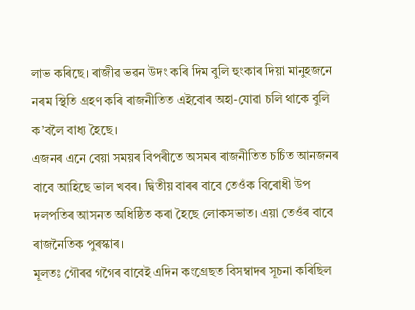লাভ কৰিছে। ৰাজীৱ ভৱন উদং কৰি দিম বুলি হুংকাৰ দিয়া মানুহজনে নৰম স্থিতি গ্ৰহণ কৰি ৰাজনীতিত এইবোৰ অহা-যোৱা চলি থাকে বুলি ক’বলৈ বাধ্য হৈছে।
এজনৰ এনে বেয়া সময়ৰ বিপৰীতে অসমৰ ৰাজনীতিত চৰ্চিত আনজনৰ বাবে আহিছে ভাল খবৰ। দ্বিতীয় বাৰৰ বাবে তেওঁক বিৰোধী উপ দলপতিৰ আসনত অধিষ্ঠিত কৰা হৈছে লোকসভাত। এয়া তেওঁৰ বাবে ৰাজনৈতিক পুৰস্কাৰ।
মূলতঃ গৌৰৱ গগৈৰ বাবেই এদিন কংগ্ৰেছত বিসম্বাদৰ সূচনা কৰিছিল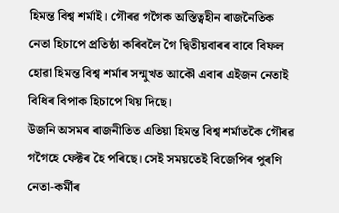হিমন্ত বিশ্ব শৰ্মাই। গৌৰৱ গগৈক অস্তিত্বহীন ৰাজনৈতিক নেতা হিচাপে প্ৰতিষ্ঠা কৰিবলৈ গৈ দ্বিতীয়বাৰৰ বাবে বিফল হোৱা হিমন্ত বিশ্ব শৰ্মাৰ সন্মুখত আকৌ এবাৰ এইজন নেতাই বিধিৰ বিপাক হিচাপে থিয় দিছে।
উজনি অসমৰ ৰাজনীতিত এতিয়া হিমন্ত বিশ্ব শৰ্মাতকৈ গৌৰৱ গগৈহে ফেক্টৰ হৈ পৰিছে। সেই সময়তেই বিজেপিৰ পুৰণি নেতা-কৰ্মীৰ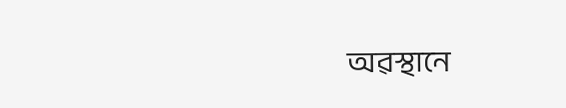অৱস্থানে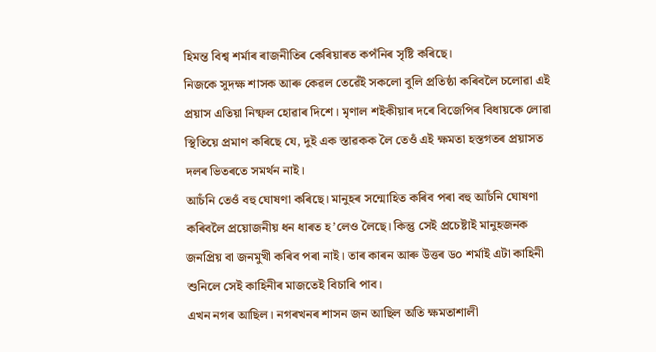হিমন্ত বিশ্ব শৰ্মাৰ ৰাজনীতিৰ কেৰিয়াৰত কপঁনিৰ সৃষ্টি কৰিছে।
নিজকে সুদক্ষ শাসক আৰু কেৱল তেৱেঁই সকলো বুলি প্ৰতিষ্ঠা কৰিবলৈ চলোৱা এই প্ৰয়াস এতিয়া নিষ্ফল হোৱাৰ দিশে। মৃণাল শইকীয়াৰ দৰে বিজেপিৰ বিধায়কে লোৱা স্থিতিয়ে প্ৰমাণ কৰিছে যে, দুই এক স্তাৱকক লৈ তেওঁ এই ক্ষমতা হস্তগতৰ প্ৰয়াসত দলৰ ভিতৰতে সমৰ্থন নাই।
আচঁনি তেওঁ বহু ঘোষণা কৰিছে। মানুহৰ সন্মোহিত কৰিব পৰা বহু আচঁনি ঘোষণা কৰিবলৈ প্ৰয়োজনীয় ধন ধাৰত হ’লেও লৈছে। কিন্তু সেই প্ৰচেষ্টাই মানুহজনক জনপ্ৰিয় বা জনমুখী কৰিব পৰা নাই। তাৰ কাৰন আৰু উত্তৰ ড০ শৰ্মাই এটা কাহিনী শুনিলে সেই কাহিনীৰ মাজতেই বিচাৰি পাব।
এখন নগৰ আছিল। নগৰখনৰ শাসন জন আছিল অতি ক্ষমতাশালী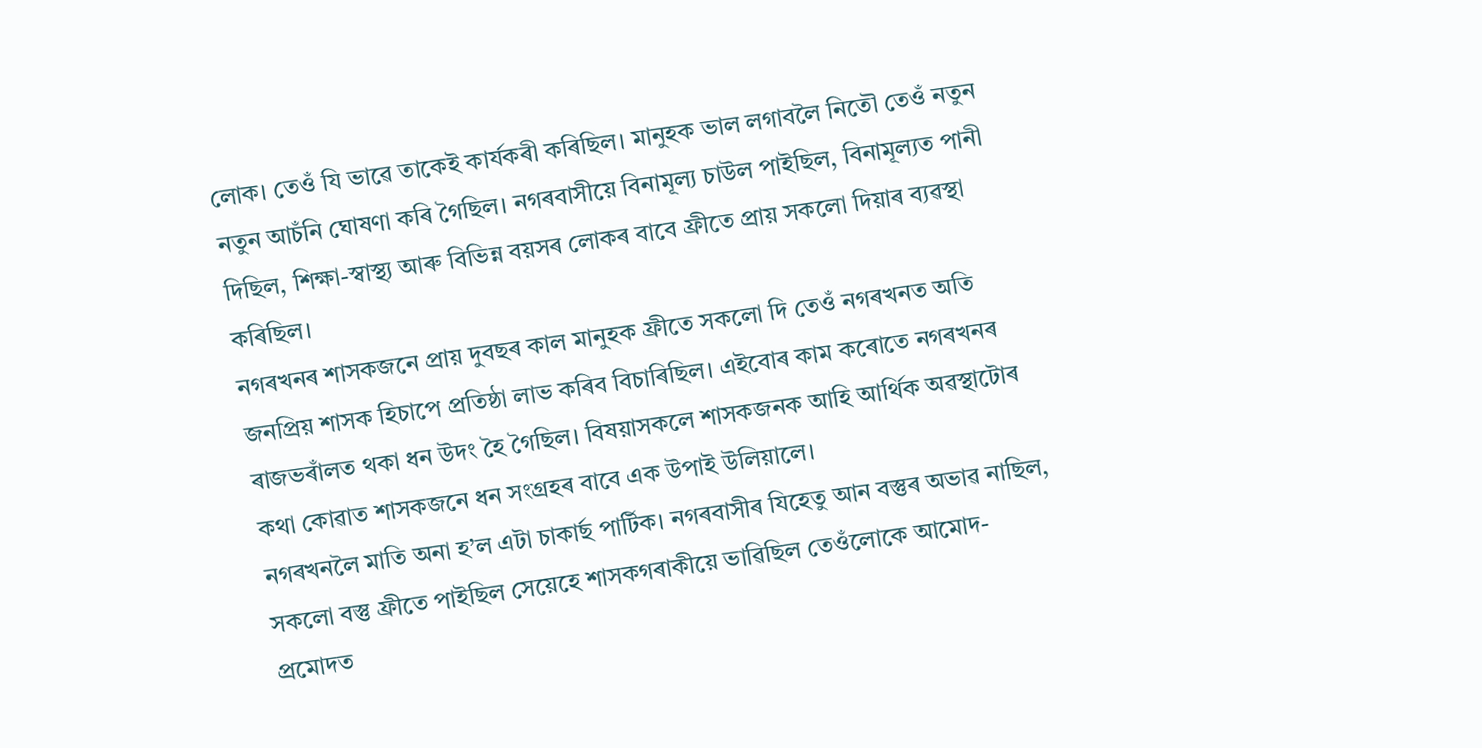লোক। তেওঁ যি ভাৱে তাকেই কাৰ্যকৰী কৰিছিল। মানুহক ভাল লগাবলৈ নিতৌ তেওঁ নতুন নতুন আচঁনি ঘোষণা কৰি গৈছিল। নগৰবাসীয়ে বিনামূল্য চাউল পাইছিল, বিনামূল্যত পানী দিছিল, শিক্ষা-স্বাস্থ্য আৰু বিভিন্ন বয়সৰ লোকৰ বাবে ফ্ৰীতে প্ৰায় সকলো দিয়াৰ ব্যৱস্থা কৰিছিল।
নগৰখনৰ শাসকজনে প্ৰায় দুবছৰ কাল মানুহক ফ্ৰীতে সকলো দি তেওঁ নগৰখনত অতি জনপ্ৰিয় শাসক হিচাপে প্ৰতিষ্ঠা লাভ কৰিব বিচাৰিছিল। এইবোৰ কাম কৰোতে নগৰখনৰ ৰাজভৰাঁলত থকা ধন উদং হৈ গৈছিল। বিষয়াসকলে শাসকজনক আহি আৰ্থিক অৱস্থাটোৰ কথা কোৱাত শাসকজনে ধন সংগ্ৰহৰ বাবে এক উপাই উলিয়ালে।
নগৰখনলৈ মাতি অনা হ’ল এটা চাকাৰ্ছ পাৰ্টিক। নগৰবাসীৰ যিহেতু আন বস্তুৰ অভাৱ নাছিল, সকলো বস্তু ফ্ৰীতে পাইছিল সেয়েহে শাসকগৰাকীয়ে ভাৱিছিল তেওঁলোকে আমোদ-প্ৰমোদত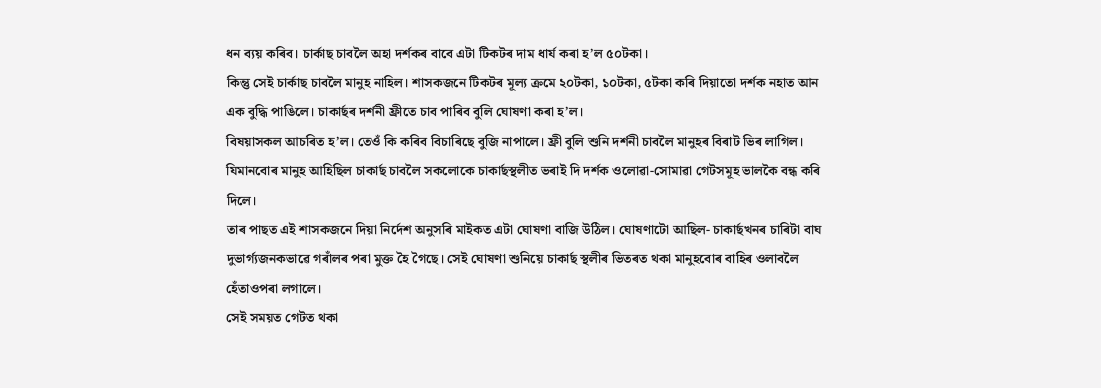ধন ব্যয় কৰিব। চাৰ্কাছ চাবলৈ অহা দৰ্শকৰ বাবে এটা টিকটৰ দাম ধাৰ্য কৰা হ’ল ৫০টকা।
কিন্তু সেই চাৰ্কাছ চাবলৈ মানুহ নাহিল। শাসকজনে টিকটৰ মূল্য ক্ৰমে ২০টকা, ১০টকা, ৫টকা কৰি দিয়াতো দৰ্শক নহাত আন এক বুদ্ধি পাঙিলে। চাকাৰ্ছৰ দৰ্শনী ফ্ৰীতে চাব পাৰিব বুলি ঘোষণা কৰা হ’ল।
বিষয়াসকল আচৰিত হ’ল। তেওঁ কি কৰিব বিচাৰিছে বুজি নাপালে। ফ্ৰী বুলি শুনি দৰ্শনী চাবলৈ মানুহৰ বিৰাট ভিৰ লাগিল। যিমানবোৰ মানুহ আহিছিল চাকাৰ্ছ চাবলৈ সকলোকে চাকাৰ্ছস্থলীত ভৰাই দি দৰ্শক ওলোৱা-সোমাৱা গেটসমূহ ভালকৈ বন্ধ কৰি দিলে।
তাৰ পাছত এই শাসকজনে দিয়া নিৰ্দেশ অনুসৰি মাইকত এটা ঘোষণা বাজি উঠিল। ঘোষণাটো আছিল- চাকাৰ্ছখনৰ চাৰিটা বাঘ দুভাৰ্গ্যজনকভাৱে গৰাঁলৰ পৰা মুক্ত হৈ গৈছে। সেই ঘোষণা শুনিয়ে চাকাৰ্ছ স্থলীৰ ভিতৰত থকা মানুহবোৰ বাহিৰ ওলাবলৈ হেঁতাওপৰা লগালে।
সেই সময়ত গেটত থকা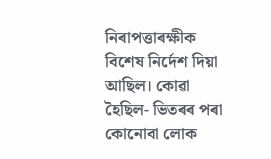নিৰাপত্তাৰক্ষীক বিশেষ নিৰ্দেশ দিয়া আছিল। কোৱা হৈছিল- ভিতৰৰ পৰা কোনোবা লোক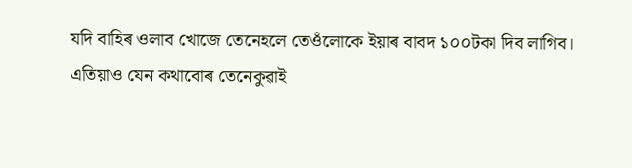যদি বাহিৰ ওলাব খোজে তেনেহলে তেওঁলোকে ইয়াৰ বাবদ ১০০টকা দিব লাগিব।
এতিয়াও যেন কথাবোৰ তেনেকুৱাই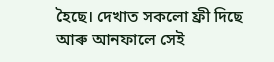হৈছে। দেখাত সকলো ফ্ৰী দিছে আৰু আনফালে সেই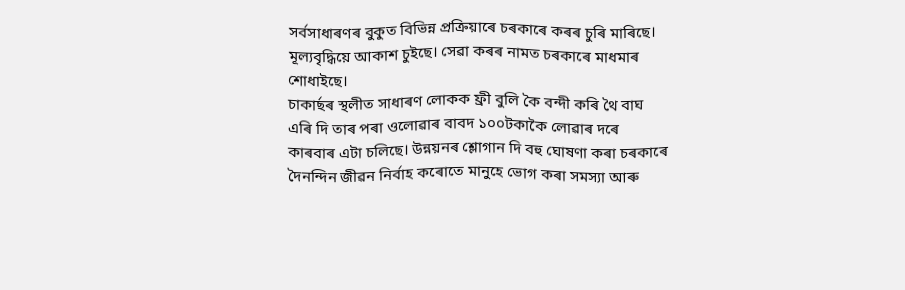সৰ্বসাধাৰণৰ বুকুত বিভিন্ন প্ৰক্ৰিয়াৰে চৰকাৰে কৰৰ চুৰি মাৰিছে। মূল্যবৃদ্ধিয়ে আকাশ চুইছে। সেৱা কৰৰ নামত চৰকাৰে মাধমাৰ শোধাইছে।
চাকাৰ্ছৰ স্থলীত সাধাৰণ লোকক ফ্ৰী বুলি কৈ বন্দী কৰি থৈ বাঘ এৰি দি তাৰ পৰা ওলোৱাৰ বাবদ ১০০টকাকৈ লোৱাৰ দৰে কাৰবাৰ এটা চলিছে। উন্নয়নৰ শ্লোগান দি বহু ঘোষণা কৰা চৰকাৰে দৈনন্দিন জীৱন নিৰ্বাহ কৰোতে মানুহে ভোগ কৰা সমস্যা আৰু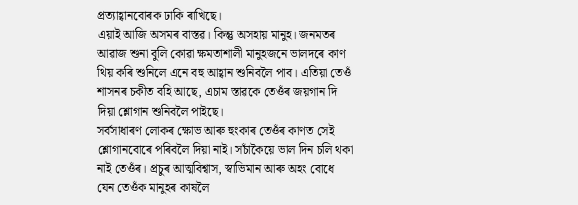প্ৰত্যাহ্বানবোৰক ঢাকি ৰাখিছে।
এয়াই আজি অসমৰ বাস্তৱ। কিন্তু অসহায় মানুহ। জনমতৰ আৱাজ শুনা বুলি কোৱা ক্ষমতাশালী মানুহজনে ভালদৰে কাণ থিয় কৰি শুনিলে এনে বহু আহ্বান শুনিবলৈ পাব। এতিয়া তেওঁ শাসনৰ চকীত বহি আছে, এচাম স্তাৱকে তেওঁৰ জয়গান দি দিয়া শ্লোগান শুনিবলৈ পাইছে।
সৰ্বসাধাৰণ লোকৰ ক্ষোভ আৰু হুংকাৰ তেওঁৰ কাণত সেই শ্লোগানবোৰে পৰিবলৈ দিয়া নাই। সচাঁকৈয়ে ভাল দিন চলি থকা নাই তেওঁৰ। প্ৰচুৰ আত্মবিশ্বাস, স্বাভিমান আৰু অহং বোধে যেন তেওঁক মানুহৰ কাষলৈ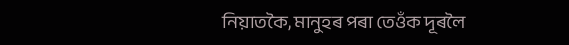নিয়াতকৈ, মানুহৰ পৰা তেওঁক দূৰলৈ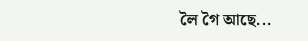লৈ গৈ আছে...